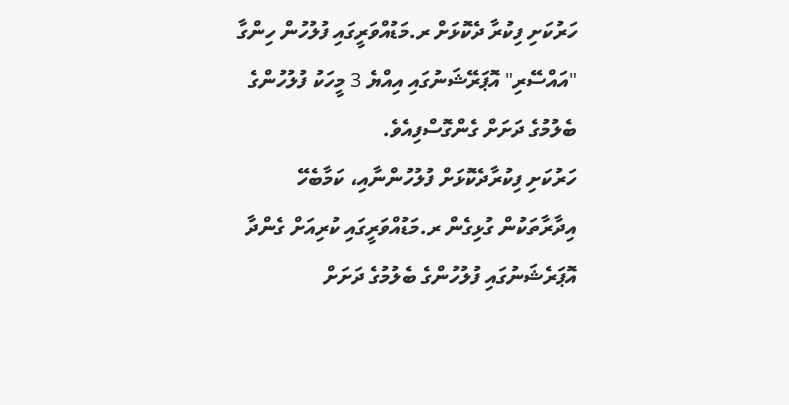ހަރުކަށި ފިކުރާ ދެކޮޅަށް ރ.މަޑުއްވަރީގައި ފުލުހުން ހިންގާ "އައްސޭރި" އޮޕަރޭޝަނުގައި އިއްޔެ 3 މީހަކު ފުލުހުންގެ ބެލުމުގެ ދަށަށް ގެންގޮސްފިއެވެ.
ހަރުކަށި ފިކުރާދެކޮޅަށް ފުލުހުންނާއި، ކަމާބެހޭ އިދާރާތަކުން ގުޅިގެން ރ.މަޑުއްވަރީގައި ކުރިއަށް ގެންދާ އޮޕަރެޝަނުގައި ފުލުހުންގެ ބެލުމުގެ ދަށަށް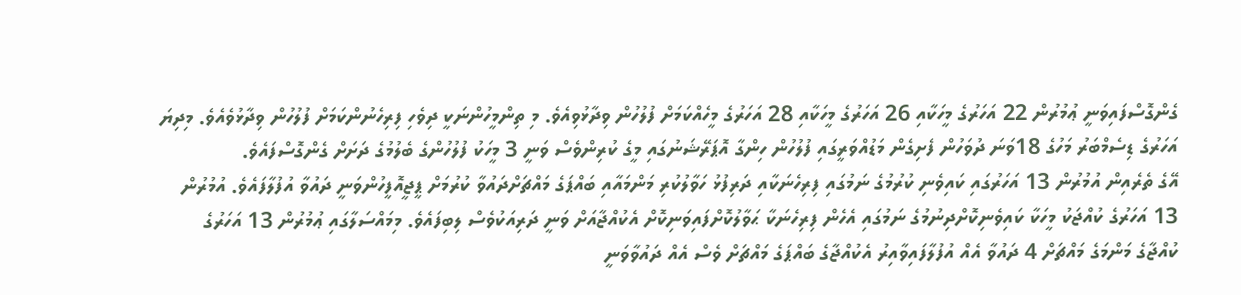ގެންގޮސްފައިވަނީ ޢުމުރުން 22 އަހަރުގެ މީހަކާއި 26 އަހަރުގެ މީހަކާއި 28 އަހަރުގެ މީހެއްކަމަށް ފުލުހުން ވިދާޅުވިއެވެ. މި ތިންމީހުންނަކީ ދިވެހި ފިރިހެނުންކަމަށް ފުލުހުން ވިދާޅުވެއެވެ. މިދިޔަ އަހަރުގެ ޑިސެމްބަރު މަހުގެ 18ވަނަ ދުވަހުން ފެށިގެން މަޑުއްވަރީގައި ފުލުހުން ހިންގާ އޮޕަރޭޝަނުގައި މީގެ ކުރިންވެސް ވަނީ 3 މީހަކު ފުލުހުންގެ ބެލުމުގެ ދަށަށް ގެންގޮސްފައެވެ.
އޭގެ ތެރެއިން އުމުރުން 13 އަހަރުގައި ކައިވެނި ކުރުމުގެ ނަމުގައި ފިރިހެނަކާއި ދަރިފުޅު ހަވާލުކުރި މަންމައާއި ބައްޕަގެ މައްޗަށްދައުވާ ކުރުމަށް ޕީޖީއޮފީހުންވަނީ ދައުވާ އުފުލާފައެވެ. އުމުރުން 13 އަހަރުގެ ކުއްޖަކު މީހަކާ ކައިވެނިކޮށްދިނުމުގެ ނަމުގައި އެހެން ފިރިހެނަކާ ޙަވާލުކޮށްފައިވަނިކޮށް އެކުއްޖާއަށް ވަނީ ދަރިއަކުވެސް ލިބިފައެވެ. މިމައްސަލާގައި ޢުމުރުން 13 އަހަރުގެ ކުއްޖާގެ މަންމަގެ މައްޗަށް 4 ދައުވާ އެއް އުފުލާފައިވާއިރު އެކުއްޖާގެ ބައްޕަގެ މައްޗަށް ވެސް އެއް ދައުވާވަނީ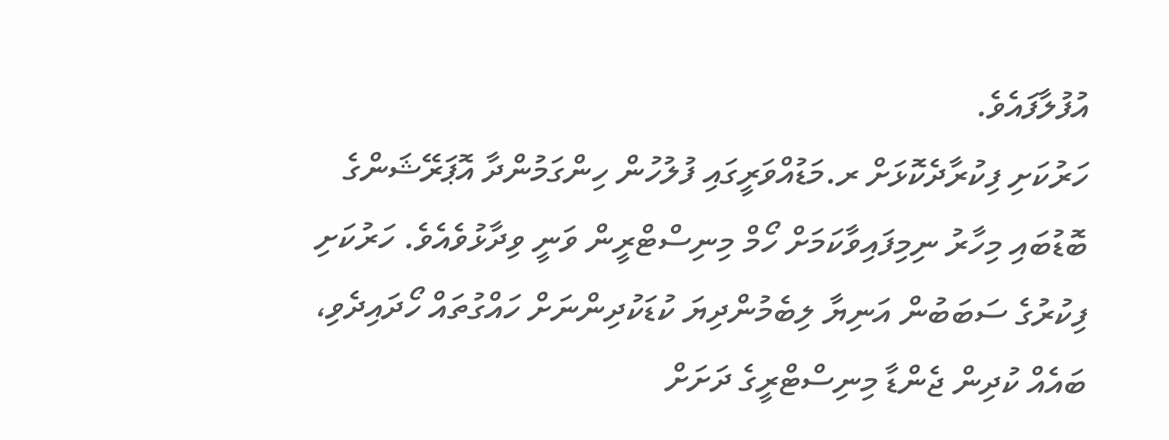އުފުލާފައެވެ.
ހަރުކަށި ފިކުރާދެކޮޅަށް ރ.މަޑުއްވަރީގައި ފުލުހުން ހިންގަމުންދާ އޮޕަރޭޝަންގެ ބޮޑުބައި މިހާރު ނިމިފައިވާކަމަށް ހޯމް މިނިސްޓްރީން ވަނީ ވިދާޅުވެއެވެ. ހަރުކަށި ފިކުރުގެ ސަބަބުން އަނިޔާ ލިބެމުންދިޔަ ކުޑަކުދިންނަށް ހައްގުތައް ހޯދައިދެވި، ބައެއް ކުދިން ޖެންޑާ މިނިސްޓްރީގެ ދަށަށް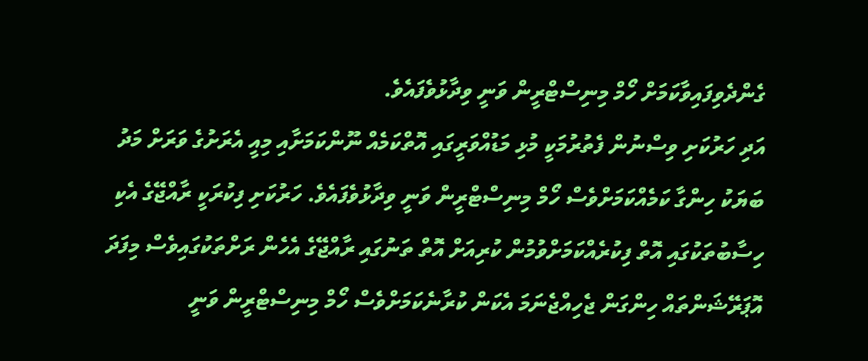ގެންދެވިފައިވާކަމަށް ހޯމް މިނިސްޓްރީން ވަނީ ވިދާޅުވެފައެވެ.
އަދި ހަރުކަށި ވިސްނުން ފެތުރުމަކީ މުޅި މަޑުއްވަރީގައި އޮތްކަމެއް ނޫންކަމަށާއި މިއީ އެރަށުގެ ވަރަށް މަދު ބަޔަކު ހިންގާ ކަމެއްކަމަށްވެސް ހޯމް މިނިސްޓްރީން ވަނީ ވިދާޅުވެފައެވެ. ހަރުކަށި ފިކުރަކީ ރާއްޖޭގެ އެކި ހިސާބުތަކުގައި އޮތް ފިކުރެއްކަމަށްވުމުން ކުރިއަށް އޮތް ތަނުގައި ރާއްޖޭގެ އެހެން ރަށްތަކުގައިވެސް މިފަދަ އޮޕަރޭޝަންތައް ހިންގަން ޖެހިއްޖެނަމަ އެކަން ކުރާނެކަމަށްވެސް ހޯމް މިނިސްޓްރީން ވަނީ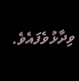ވިދާޅުވެފައެވެ.